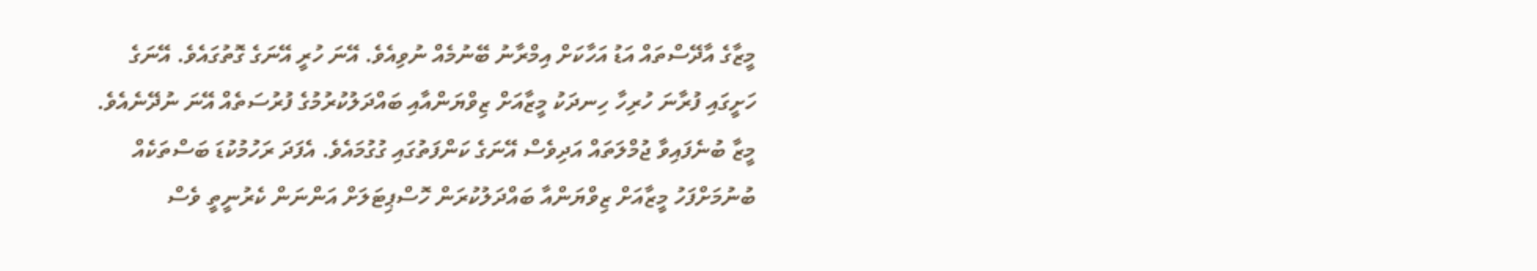މީޒާގެ އާދޭސްތައް އަޑު އަހާކަށް އިމްރާނު ބޭނުމެއް ނުވިއެވެ. އޭނަ ހުރީ އޭނަގެ ގޮތުގައެވެ. އޭނަގެ ހަށީގައި ފުރާނަ ހުރިހާ ހިނދަކު މީޒާއަށް ޒިވްޔަންއާއި ބައްދަލުކުރުމުގެ ފުރުސަތެއް އޭނަ ނުދޭނެއެވެ. މީޒާ ބުނެފައިވާ ޖުމްލަތައް އަދިވެސް އޭނަގެ ކަންފަތުގައި ގުގުމައެވެ. އެފަދަ ރަހުމުކުޑަ ބަސްތަކެއް ބުނުމަށްފަހު މީޒާއަށް ޒިވްޔަންއާ ބައްދަލުކުރަން ހޮސްޕިޓަލަށް އަންނަން ކެރުނީތީ ވެސް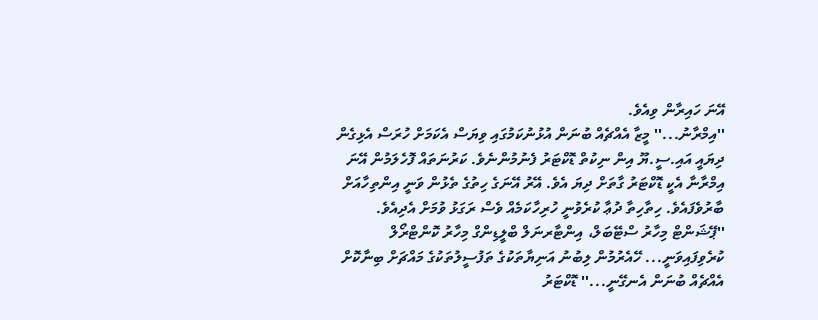އޭނަ ހައިރާން ވިއެވެ.
''އިމްރާނު...'' މީޒާ އެއްޗެއް ބުނަން އުޅުނުކަމުގައި ވިޔަސް އެކަމަށް ހުރަސް އެޅިގެން ދިޔައީ އައި.ސީ.ޔޫ އިން ނިކުތް ޑޮކްޓަރު ފެނުމުންނެވެ. ކަރުނަތައް ފޮހެލަމުން އޭނަ އިމްރާނާ އެކީ ޑޮކްޓަރު ގާތަށް ދިޔަ އެވެ. އޭރު އޭނަގެ ހިތުގެ ތެޅުން ވަނީ އިންތިހާއަށް ބާރުވެފައެވެ. ހިތާހިތާ ދުޢާ ކުރެވުނީ ހުރިހާކަމެއް ވެސް ރަގަޅު ވުމަށް އެދިއެވެ.
''ޕޭޝަންޓް މިހާރު ސްޓޭބަލް، އިންޓާރނަލް ބްލީޑިންގް މިހާރު ކޮންޓްރޯލް ކުރެވިފައިވަނީ... ހޭއެރުމުން ލިބުނު އަނިޔާތަކުގެ ތަފުސީލުތަކުގެ މައްޗަށް ބިނާކޮށް އެއްޗެއް ބުނަން އެނގޭނީ...'' ޑޮކްޓަރު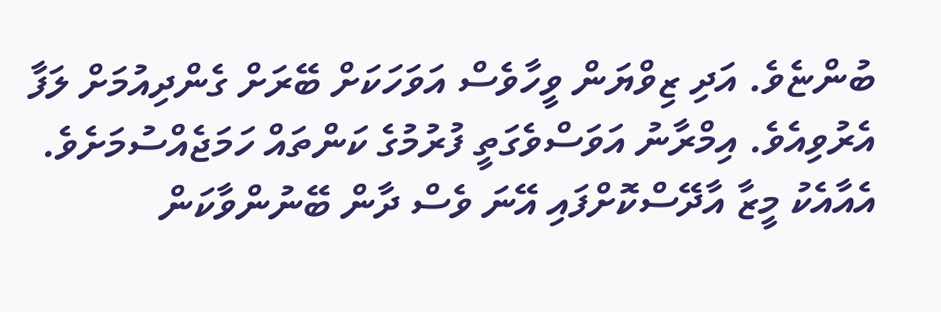ބުންޏެވެ. އަދި ޒިވްޔަން ވީހާވެސް އަވަހަކަށް ބޭރަށް ގެންދިއުމަށް ލަފާ އެރުވިއެވެ. އިމްރާނު އަވަސްވެގަތީ ފުރުމުގެ ކަންތައް ހަމަޖެއްސުމަށެވެ. އެއާއެކު މީޒާ އާދޭސްކޮށްފައި އޭނަ ވެސް ދާން ބޭނުންވާކަން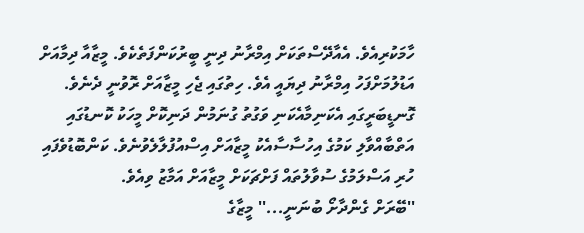ހާމަކުރިއެވެ. އެއާދޭސްތަކަށް އިމްރާނު ދިނީ ބީރުކަންފަތެކެވެ. މީޒާއާ ދިމާއަށް އަޑުލުމަށްފަހު އިމްރާނު ދިޔައީ އެވެ. ހިތުގައި ޖެހި މީޒާއަށް ރޮވުނީ ދެނެވެ.
ގޮނޑީބަރީގައި އެކަނިމާއެކަނި ވަގުތު ގުނަމުން ދަނިކޮށް މީހަކު ކޮނޑުގައި އަތްބާއްވާލި ކަމުގެ އިހުސާސާއެކު މީޒާއަށް އިސްއުފުލާލެވުނެވެ. ކަންބޮޑުވެފައި ހުރި އަސްލަމުގެ ސުވާލުތައް ފަށްޗަކަށް މީޒާއަށް އަމާޒު ވިއެވެ.
''ބޭރަށް ގެންދާށޯ ބުނަނީ...'' މީޒާގެ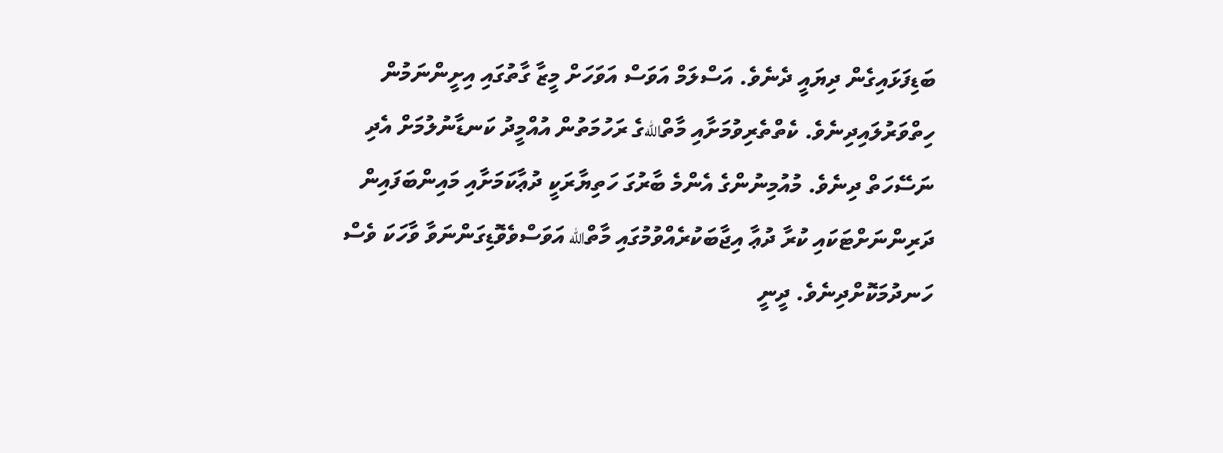ބަޑިފަޅައިގެން ދިޔައީ ދެނެވެ. އަސްލަމް އަވަސް އަވަހަށް މީޒާ ގާތުގައި އިށީންނަމުން ހިތްވަރުލައިދިނެވެ. ކެތްތެރިވުމަށާއި މާތްاللهގެ ރަހުމަތުން އުއްމީދު ކަނޑާނުލުމަށް އެދި ނަސޭހަތް ދިނެވެ. މުއުމިނުންގެ އެންމެ ބާރުގަ ހަތިޔާރަކީ ދުޢާކަމަށާއި މައިންބަފައިން ދަރިންނަށްޓަކައި ކުރާ ދުޢާ އިޖާބަކުރެއްވުމުގައި މާތްالله އަވަސްވެވޮޑިގަންނަވާ ވާހަކަ ވެސް ހަނދުމަކޮށްދިނެވެ. ދީނީ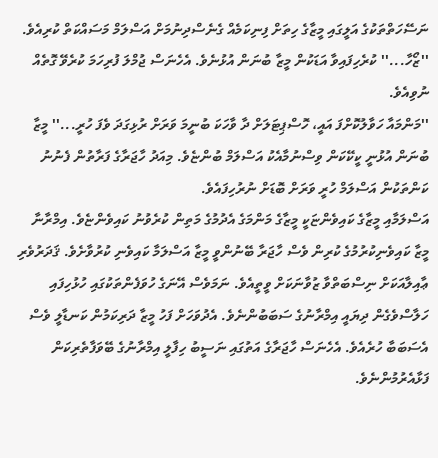ނަސޭހަތްތަކުގެ އަލީގައި މީޒާގެ ހިތަށް ފިނިކަމެއް ގެނެސްދިނުމަށް އަސްލަމް މަސައްކަތް ކުރިއެވެ.
''ޒޯހާ...'' ކުރެހިފައިވާ އަޑަކުން މީޒާ ބުނަން އުޅުނެވެ. އެހެނަސް ޖުމްލަ ފުރިހަމަ ކުރެވޭ ގޮތެއް ނުވިއެވެ.
''މަންމައާ ހަވާލުކޮށްފަ އައީ، ހޮސްޕިޓަލަށް ދާ ވާހަކަ ބުނީމަ ވަރަށް ރުޅިގަދަ ވެފަ ހުރީ...'' މީޒާ ބުނަން އުޅުނީ ކީކޭކަން ވިސްނުމާއެކު އަސްލަމް ބުންޏެވެ. މިއަދު ހާޖަރާގެ ފަރާތުން ފެނުނު ކަންތަކުން އަސްލަމް ހުރީ ވަރަށް ބޮޑަށް ނުރުހިފައެވެ.
އަސްލަމާއި މީޒާގެ ކައިވެންޏަކީ މީޒާގެ މަންމަގެ އެދުމުގެ މަތިން ކުރެވުނު ކައިވެންޏެވެ. އިމްރާނާ މީޒާ ކައިވެނިކުރުމުގެ ކުރިން ވެސް ހާޖަރާ ބޭނުންވީ މީޒާ އަސްލަމާ ކައިވެނި ކުރުވާށެވެ. ޤަދަރުވެރި ޢާއިލާއަކަށް ނިސްބަތްވާ ޒުވާނަކަށް ވީތީއެވެ. ނަމަވެސް އޭނަގެ ހުވަފެންތަކުގައި ހުޅުހިފައި ހަލާސްވެގެން ދިޔައީ އިމްރާނުގެ ސަބަބުންނެވެ. އެދުވަހަށް ފަހު މީޒާ ދަރިކަމުން ކަނޑާލީ ވެސް އެސަބަބާ ހުރެއެވެ. އެހެނަސް ހާޖަރާގެ އަތުގައި ނަސީބު ހިފާލީ އިމްރާނުގެ ބޭވަފާތެރިކަން ފަޅާއެރުމުންނެވެ.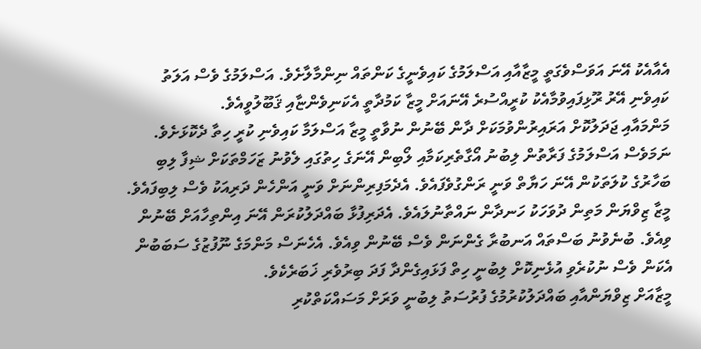އެއާއެކު އޭނަ އަވަސްވެގަތީ މީޒާއާއި އަސްލަމުގެ ކައިވެނީގެ ކަންތައް ނިންމާލާށެވެ. އަސްލަމުގެ ވެސް އަލަތު ކައިވެނި އޭރު ރޫޅިފައިވުމާއެކު ކުރީއްސުރެ އޭނައަށް މީޒާ ކަމުދާތީ އެކަނިވެންޏާއި ޤަބޫލުވީއެވެ.
މަންމައާއި ޖަދަލުކޮށް އަރައިރުންވުމަކަށް ދާން ބޭނުން ނުވާތީ މީޒާ އަސްލަމާ ކައިވެނި ކުރީ ހިތާ ދެކޮޅަށެވެ. ނަމަވެސް އަސްލަމުގެ ފަރާތުން ލިބުނު އޯގާތެރިކަމާއި ލޯބިން އޭނަގެ ހިތުގައި ލެވުނު ޒަހަމްތަކަށް ޝިފާ ލިބި ބަހާރުގެ ކުލަތަކުން އޭނަ ހަޔާތް ވަނީ ރަންގުވެފައެވެ. އެދެމަފިރިންނަށް ވަނީ އަންހެން ދަރިއަކު ވެސް ލިބިފައެވެ. މީޒާ ޒިވްޔަން މަތިން ދުވަހަކު ހަނދާން ނައްތާނުލައެވެ. އެދަރިފުޅާ ބައްދަލުކުރަން އޭނަ އިންތިހާއަށް ބޭނުން ވިއެވެ. ބުނެވުނު ބަސްތައް އަނބުރާ ގެންނަން ވެސް ބޭނުން ވިއެވެ. އެހެނަސް މަންމަގެ ނޫފުޒުގެ ސަބަބުން އެކަން ވެސް ނުކުރެވި އުޅެނިކޮށް ލިބުނީ ހިތް ފަޅައިގެންދާ ފަދަ ބިރުވެރި ޚަބަރެކެވެ.
މީޒާއަށް ޒިވްޔަންއާއި ބައްދަލުކުރުމުގެ ފުރުސަތު ލިބުނީ ވަރަށް މަސައްކަތްކުރި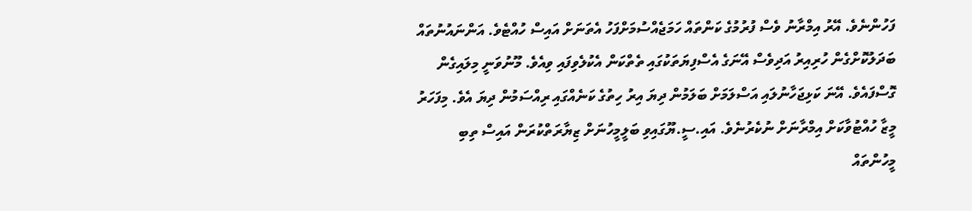ފަހުންނެވެ. އޭރު އިމްރާނު ވެސް ފުރުމުގެ ކަންތައް ހަމަޖެއްސުމަށްފަހު އެތަނަށް އައިސް ހުއްޓެވެ. އަންނައުނުތައް ބަދަލުކޮށްގެން ހުރިއިރު އަދިވެސް އޭނަގެ އެސްފިޔަތަކުގައި ތެތްކަން އެކުލެވިފައި ވިއެވެ. މޫނުވަނީ މިލައިގެން ގޮސްފައެވެ. އޭނަ ކަޅިޖަހާނުލައި އަސްލަމަށް ބަލަމުން ދިޔަ އިރު ހިތުގެ ކަނެއްގައި ރިއްސަމުން ދިޔަ އެވެ. މިފަހަރު މީޒާ ހުއްޓުވާކަށް އިމްރާނަށް ނުކެރުނެވެ. އައި.ސީ.ޔޫގައިވި ބަލީމީހުނަށް ޒިޔާރަތްކުރަން އައިސް ތިބި މީހުންތައް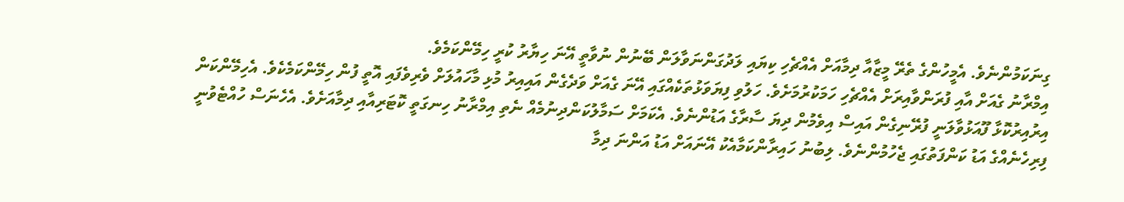ގިނަކަމުންނެވެ. އެމީހުންގެ ތެރޭ މީޒާއާ ދިމާއަށް އެއްޗެހި ކިޔައި ލަދުގަންނަވާލަން ބޭނުން ނުވާތީ އޭނަ ހިޔާރު ކުރީ ހިމޭންކަމެވެ.
އިމްރާނު ގެއަށް އާއި ފުރަންވާއިރަށް އެއްޗެހި ހަމަކުރުމަށެވެ. ހަލުވި ފިޔަވަޅުތަކެއްގައި އޭނަ ގެއަށް ވަދެގެން އައިއިރު މުޅި މާހައުލަށް ވެރިވެފައި އޮތީ ފުން ހިމޭންކަމެކެވެ. އެހިމޭންކަން އިރުއިރުކޮޅާ ފޫއަޅުވާލަނީ ފުރޭނިގެން އައިސް އިވެމުން ދިޔަ ސާރާގެ އަޑުންނެވެ. އެކަމަށް ސަމާލުކަންދިނުމެއް ނެތި އިމްރާނު ހިނގަތީ ކޮޓަރިއާއި ދިމާއަށެވެ. އެހެނަސް ހުއްޓެވުނީ ފިރިހެނެއްގެ އަޑު ކަންފަތުގައި ޖެހުމުންނެވެ. ލިބުނު ހައިރާންކަމާއެކު އޭނައަށް އަޑު އަންނަ ދިމާ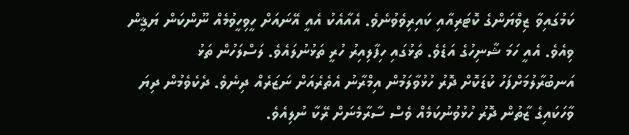ކަމުގައިވާ ޒިވްޔަންގެ ކޮޓަރިއާއި ކައިރިވެވުނެވެ. އެއާއެކު އެއީ އޭނައަށް ހީވިހީވުމެއް ނޫންކަން ޔަޤީން ވިއެވެ. އެއީ ހަމަ ޝާނިހުގެ އަޑެވެ. ތަޅުގައި ހިފާލިއިރު ހުރީ ތަޅުނުލައެވެ. ލަސްލަހުން ތަޅު އަނބުރާލުމަށްފަހު ކުޑަކޮށް ދޮރު ހުޅުވާލަމުން އިމްރާނު އެތެރެއަށް ނަޒަރެއް ދިނެވެ. ދެކެވެމުން ދިޔަ ވާހަކައިގެ ޒާތުން ދޮރު ހުޅުވުނުކަމެއް ވެސް ސާރާމެނަށް ރޭކާ ނުލިއެވެ.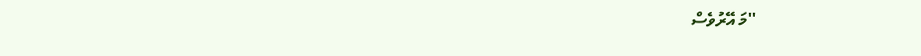''މަ އޭރުވެސް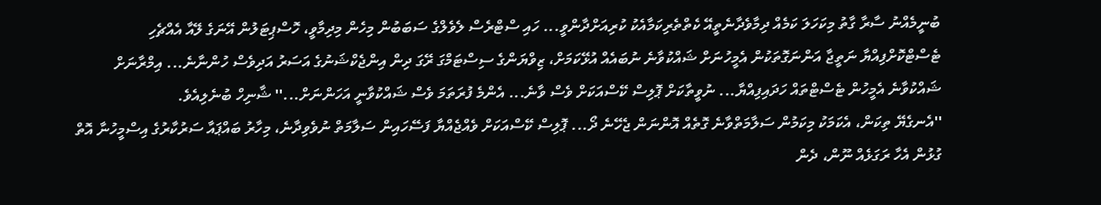ބުނީމެއްނު ސާރާ ގާތު މިކަހަލަ ކަމެއް ދިމާވެދާނެތީއޭ ކެތްތެރިކަމާއެކު ކުރިއަށްދާންވީ... ހައި ސްޓްރެސް ލެވެލްގެ ސަބަބުން މިހެން މިދިމާވީ، ހޮސްޕިޓަލުން އޭނަގެ ލޭއާ އެއްޗެހި ޓެސްޓްކޮށްފިއްޔާ ނަތީޖާ އަންނަގޮތަކުން އެމީހުނަށް ޝައްކުވާނެ ނުބައެއް އުޅޭކަމަށް، ޒިވްޔަންގެ ސިސްޓަމްގަ ރޭގަ ދިން އިންޖެކްޝަނުގެ އަސަރު އަދިވެސް ހުންނާނެ... އިމްރާނަށް ޝައްކުވާނެ އެމީހުން ޓެސްޓްތައް ހަދައިފިއްޔާ... ނުވީތާކަށް ޕޮލިސް ކޭސްއަކަށް ވެސް ވާނެ... އެންމެ ފުރަތަމަ ވެސް ޝައްކުވާނީ އަހަންނަށް...'' ޝާނިހް ބުނެލިއެވެ.
''އެނގެޔޭ ތިކަން، އެކަމަކު މިކަމުން ސަލާމަތްވާނެ ގޮތެއް އޮންނަން ޖެހޭނެ ދޯ... ޕޮލިސް ކޭސްއަކަށް ވެއްޖެއްޔާ ފަސޭހައިން ސަލާމަތް ނުވެވިދާނެ، މިހާރު ބައްޕައާ ސަރުކާރުގެ އިސްމީހުނާ އޮތް ގުޅުން އެހާ ރަގަޅެއް ނޫން، ދެން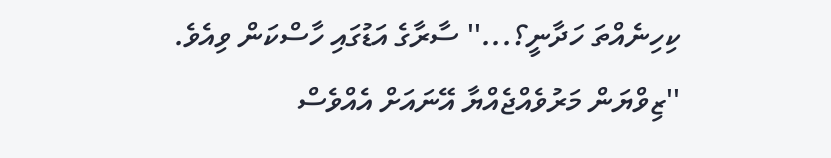ކިހިނެއްތަ ހަދާނީ؟...'' ސާރާގެ އަޑުގައި ހާސްކަން ވިއެވެ.
''ޒިވްޔަން މަރުވެއްޖެއްޔާ އޭނައަށް އެއްވެސް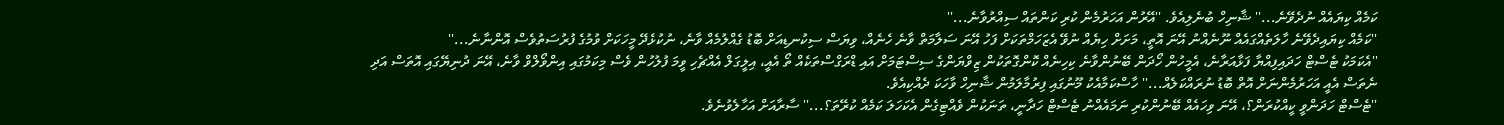ކަމެއް ކިޔައެއް ނުދެވޭނެ...'' ޝާނިހް ބުނެލިއެވެ. ''އޭރުން އަހަރުމެން ކުރި ކަންތައް ސިއްރުވާނެ...''
''ކަމެއް ކިޔައިދެވޭނެ ހާލަތެއްގައެއް ނޫނެއްނު އޭނަ އޮތީ، މަށަށް ހިޔެއް ނުވޭ އެޒަހަމްތަކަށް ފަހު އޭނަ ސަލާމަތް ވާނެ ހެނެއް، ވިޔަސް ސިކުނޑިއަށް ބޮޑު ގެއްލުމެއް ވާނެ، ނުކުޅެދޭ މީހަކަށް ވުމުގެ ފުރުސަތުވެސް އޮންނާނެ...''
''އެކަމަކު ޓެސްޓް ހަދައިފިއްޔާ ފަޅާއަރާނެ، އެމީހުން ހޯދަން ބޭނުންވާނެ ކިހިނެއް ކޮންގޮތަކުން ޒިވްޔަންގެ ސިސްޓަމަށް އައި ޑްރަގްސްތަކެއް ތޯ އެއީ، އިލީގަލް އެއްޗެހި ވީމަ ފުލުހުން ވެސް މިކަމުގައި އިންވޯލްވް ވާނެ، އޭނަ ދުނިޔޭގައި އޮތަސް އަދި ނެތަސް އެއީ އަހަރުމެންނަށް އޮތް ބޮޑު ނުރައްކަލެއް...'' ހާސްކަމާއެކު މޫނުގައި ފިރުމާލަމުން ޝާނިހް ވާހަކަ ދެއްކިއެވެ.
''ޓެސްޓް ހަދަންވީ ކީއްކުރަން؟، އޭނަ ވިހައެއް ބޭނުންކުރި ނަމައެއްނު ޓެސްޓް ހަދާނީ، ތަނަކުން ވެއްޓިގެން އެކަހަލަ ކަމެއް ކުރޭތަ؟...'' ސާރާއަށް އަހާލެވުނެވެ.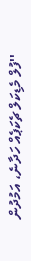''ފުލް މެޑިކަލް ޗެކަޕެއް ހަދާނެ، އަމުދުން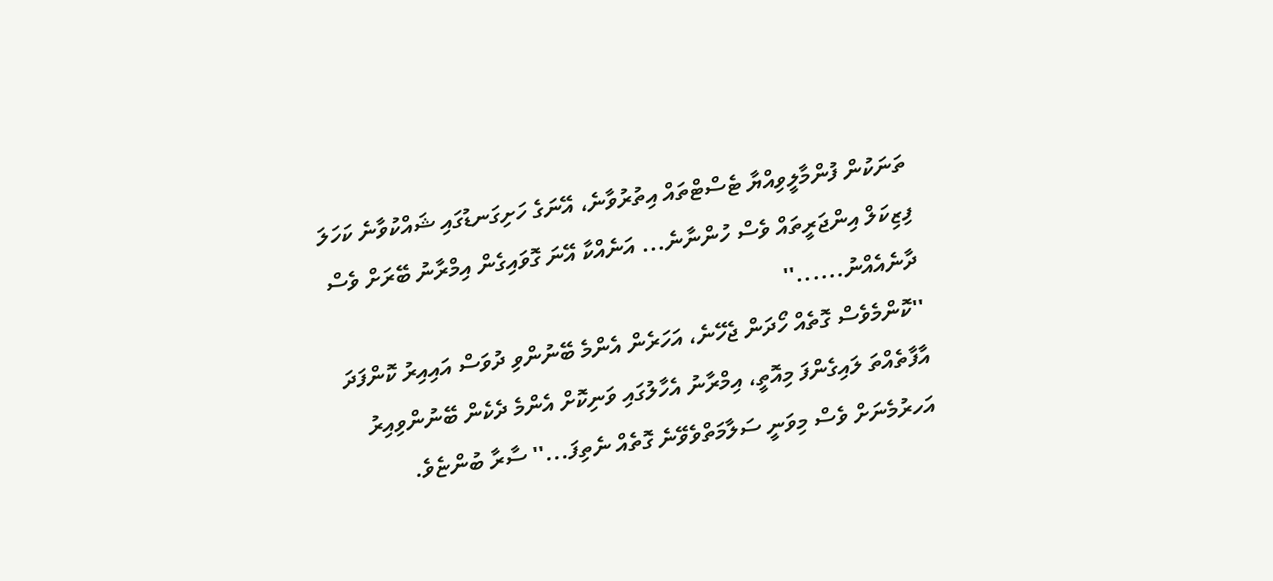ތަނަކުން ފުންމާލީވިއްޔާ ޓެސްޓްތައް އިތުރުވާނެ، އޭނަގެ ހަށިގަނޑުގައި ޝައްކުވާނެ ކަހަލަ ފިޒިކަލް އިންޖަރީތައް ވެސް ހުންނާނެ... އަނެއްކާ އޭނަ ގޮވައިގެން އިމްރާނު ބޭރަށް ވެސް ދާނެއެއްނު......''
''ކޮންމެވެސް ގޮތެއް ހޯދަން ޖެހޭނެ، އަހަރެން އެންމެ ބޭނުންވި ދުވަސް އައިއިރު ކޮންފަދަ އާފާތެއްތަ ލައިގެންފަ މިއޮތީ، އިމްރާނު އެހާލުގައި ވަނިކޮށް އެންމެ ދެކެން ބޭނުންވިއިރު އަހރުމެނަށް ވެސް މިވަނީ ސަލާމަތްވެވޭނެ ގޮތެއް ނެތިފަ...'' ސާރާ ބުންޏެވެ.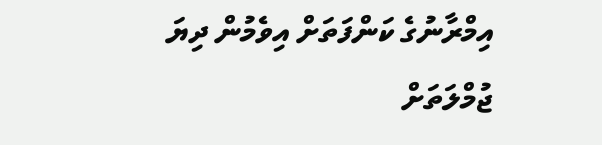އިމްރާނުގެ ކަންފަތަށް އިވެމުން ދިޔަ ޖުމްލަތަށް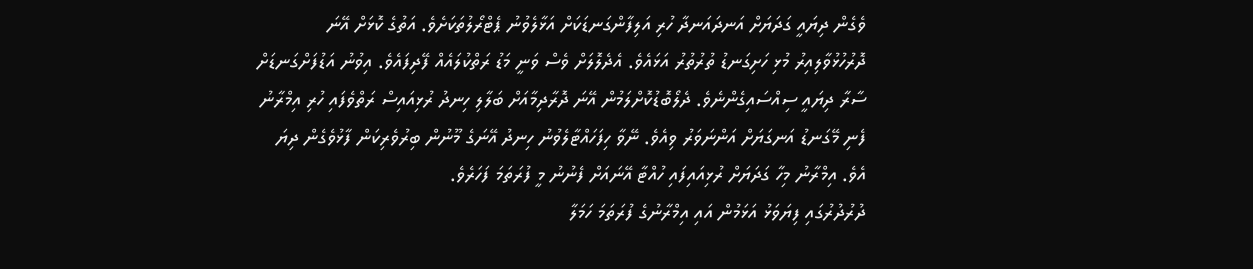ވެގެން ދިޔައީ ގަދަޔަށް އަނދައަނދާ ހުރި އަލިފާންގަނޑަކަށް އަޅާލެވުނު ޕެޓްރޯލުތަކަށެވެ. އަތުގެ ކޮޅަށް އޭނަ ދޮރުހުޅުވާލިއިރު މުޅި ހަށިގަނޑު ތުރުތުރު އަޅައެވެ. އެދެލޮލަށް ވެސް ވަނީ މަޑު ރަތްކުލައެއް ފޭދިފައެވެ. އިވުނު އަޑުފަށްގަނޑަށް ސާރާ ދިޔައީ ސިއްސައިގެންނެވެ. ދެލޯބޮޑުކޮށްލަމުން އޭނަ ދޮރާދިމާއަށް ބަލާލި ހިނދު ރުޅިއައިސް ރަތްވެފައި ހުރި އިމްރާނު ފެނި މޭގަނޑު އަނގަޔަށް އަންނަވަރު ވިއެވެ. ނޭވާ ހިފަހައްޓާލެވުނު ހިނދު އޭނަގެ މޫނުން ބިރުވެރިކަން ފާޅުވެގެން ދިޔަ އެވެ. އިމްރާނު މިހާ ގަދަޔަށް ރުޅިއައިފައި ހުއްޓާ އޭނައަށް ފެނުނު މީ ފުރަތަމަ ފަހަރެވެ.
ދުރުދުރުގައި ފިޔަވަޅު އަޅަމުން އައި އިމްރާނުގެ ފުރަތަމަ ހަމަލާ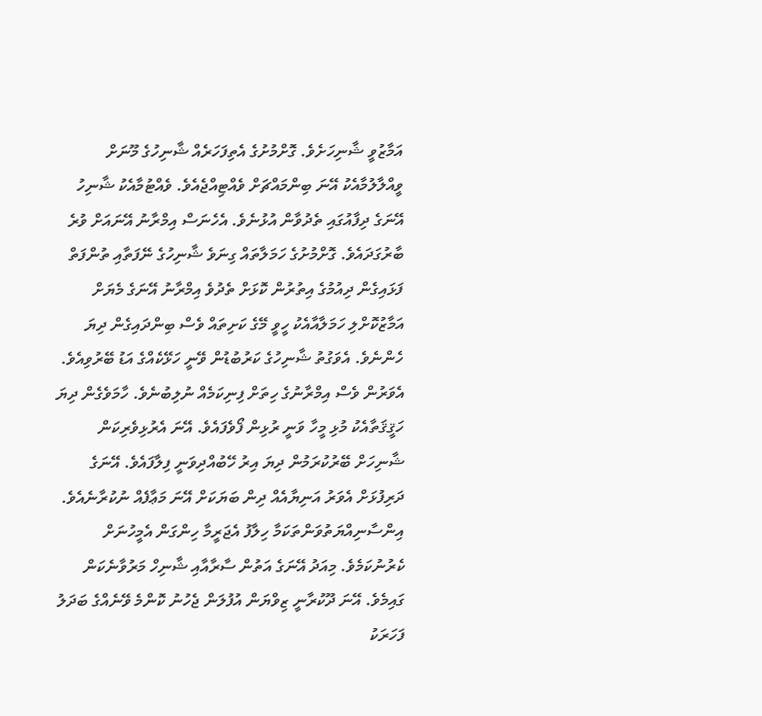އަމާޒުވީ ޝާނިހަށެވެ. ގޮށްމުށުގެ އެތިފަހަރެއް ޝާނިހުގެ މޫނަށް ވީއްލާލުމާއެކު އޭނަ ބިންމައްޗަށް ވެއްޓިއްޖެއެވެ. ވެއްޓުމާއެކު ޝާނިހު އޭނަގެ ދިފާއުގައި ތެދުވާން އުޅުނެވެ. އެހެނަސް އިމްރާނު އޭނައަށް ވުރެ ބާރުގަދައެވެ. ގޮށްމުށުގެ ހަމަލާތައް ގިނަވެ ޝާނިހުގެ ނޭފަތާއި ތުންފަތް ފަޅައިގެން ދިއުމުގެ އިތުރުން ކޮޅަށް ތެދުވެ އިމްރާނު އޭނަގެ މެޔަށް އަމާޒުކޮށްލި ހަމަލާއާއެކު ހީވީ މޭގެ ކަށިތައް ވެސް ބިންދައިގެން ދިޔަ ހެންނެވެ. އެވަގުތު ޝާނިހުގެ ކަރުބުޑުން ވޭނީ ހަޅޭކެއްގެ އަޑު ބޭރުވިއެވެ. އެވަރުން ވެސް އިމްރާނުގެ ހިތަށް ފިނިކަމެއް ނުލިބުނެވެ. ހާމަވެގެން ދިޔަ ހަޤީޤަތާއެކު މުޅި މީހާ ވަނީ ރުޅިން ފޯވެފައެވެ. އޭނަ އެރުޅިވެރިކަން ޝާނިހަށް ބޭރުކުރަމުން ދިޔަ އިރު ހޭބުއްދިވަނީ ފިލާފައެވެ. އޭނަގެ ދަރިފުޅަށް އެވަރު އަނިޔާއެއް ދިން ބަޔަކަށް އޭނަ މަޢާފެއް ނުކުރާނެއެވެ. އިންސާނިއްޔަތުވަންތަކަމާ ހިލާފު އެޖަރީމާ ހިންގަން އެމީހުނަށް ކެރުނުކަމެވެ. މިއަދު އޭނަގެ އަތުން ސާރާއާއި ޝާނިހް މަރުވާނެކަން ގައިމެވެ. އޭނަ ދޫކުރާނީ ޒިވްޔަން އުފުލަން ޖެހުނު ކޮންމެ ވޭނެއްގެ ބަދަލު ފަހަރަކު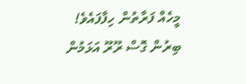މީހެއް ފަރާތުން ހިފާފައެވެ!
ބިރުން ގޮސް ރޫރޫ އަޅަމުން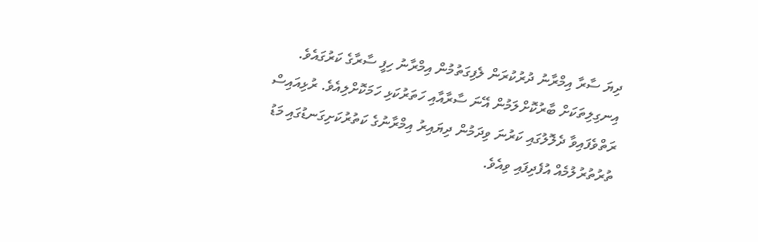ދިޔަ ސާރާ އިމްރާނު ދުރުކުރަން ލެފިގަތުމުން އިމްރާނު ހިފީ ސާރާގެ ކަރުގައެވެ. އިނގިލިތަކަށް ބާރުކޮށްލަމުން އޭނަ ސާރާއާއި ހަތަރުކަޅި ހަމަކޮށްލިއެވެ. ރުޅިއައިސް ރަތްވެފައިވާ ދެލޮލުގައި ކަރުނަ ވިދަމުން ދިޔައިރު އިމްރާނުގެ ކަތުރުކަށިގަނޑުގައި މަޑު ތުރުތުރުލުމެއް އުފެދިފައި ވިއެވެ.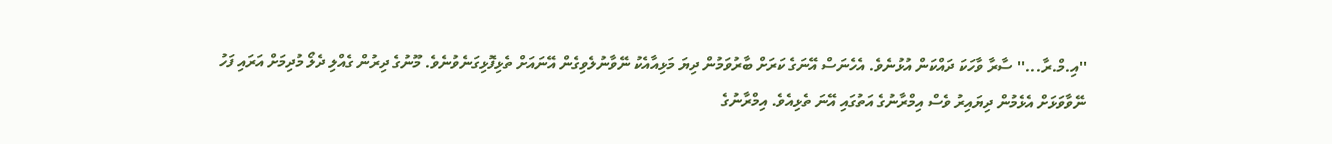''އި.މް.ރާ...'' ސާރާ ވާހަކަ ދައްކަން އުޅުނެވެ. އެހެނަސް އޭނަގެ ކަރަށް ބާރުވަމުން ދިޔަ މަޅިއާއެކު ނޭވާނުލެވިގެން އޭނައަށް ތެޅިފޮޅިގަނެވުނެވެ. މޫނުގެ ދިރުން ގެއްލި ދެލޯ މުދިމަށް އަރައި ފަހު ނޭވާވަޅަށް އެޅެމުން ދިޔައިރު ވެސް އިމްރާނުގެ އަތުގައި އޭނަ ތެޅިއެވެ. އިމްރާނުގެ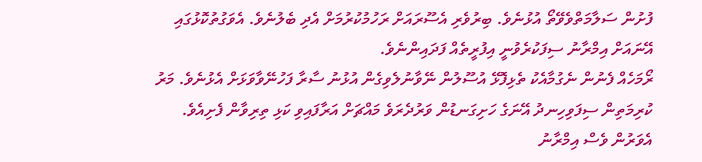ފުށުން ސަލާމަތްވެވޭތޯ އުޅުނެވެ. ބިރުވެރި އެސޫރައަށް ރަހުމުކުރުމަށް އެދި ބެލުނެވެ. އެވަގުތުކޮޅުގައި އޭނައަށް އިމްރާނު ސިފަކުރެވުނީ އިފުރީތެއް ފަދައިންނެވެ.
ރޯމަހެއް ފެނުން ނެގުމާއެކު ތެޅިފޮޅޭ އުސޫލުން ނޭވާނުލެވިގެން އުޅުނު ސާރާ ފަހުނޭވާވަޅަށް އެޅުނެވެ. މަރު ކުރިމަތިން ސިފަވިހިނދު އޭނަގެ ހަށިގަނޑުން ވަރުދެރަވެ މައްޗަށް އަރާފައިވި ކަޅި ތިރިވާން ފެށިއެވެ. އެވަރުން ވެސް އިމްރާނު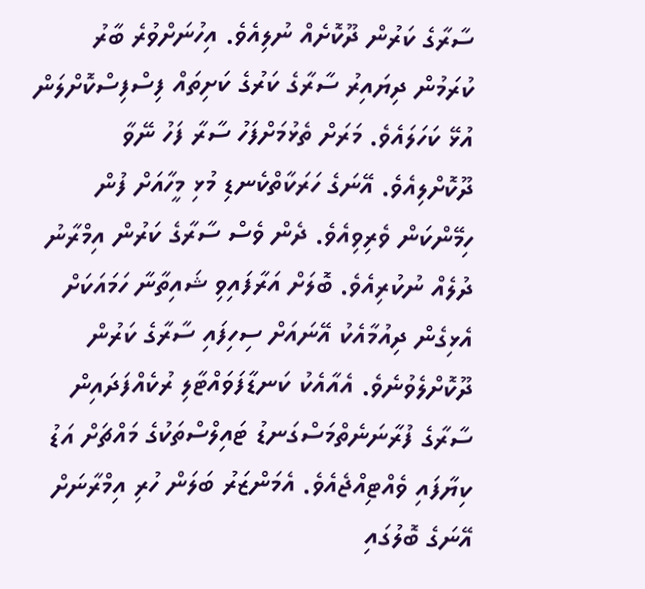ސާރާގެ ކަރުން ދޫކޮށެއް ނުލިއެވެ. އިހުނަށްވުރެ ބާރު ކުރަމުން ދިޔައިރު ސާރާގެ ކަރުގެ ކަށިތައް ފިސްފިސްކޮށްލަން އުޅޭ ކަހަލައެވެ. މަރަށް ތެޅުމަށްފަހު ސާރާ ފަހު ނޭވާ ދޫކޮށްލިއެވެ. އޭނަގެ ހަރަކާތްކެނޑި މުޅި މީހާއަށް ފުން ހިމޭންކަން ވެރިވިއެވެ. ދެން ވެސް ސާރާގެ ކަރުން އިމްރާނު ދުލެއް ނުކުރިއެވެ. ބޮލަށް އަރާފައިވި ޝައިތާނާ ހަމައަކަށް އެޅިގެން ދިއުމާއެކު އޭނައަށް ސިހިފައި ސާރާގެ ކަރުން ދޫކޮށްލެވުނެވެ. އެއާއެކު ކަނޑާފަވައްޓާލި ރުކެއްފަދައިން ސާރާގެ ފުރާނަނެތްމަސްގަނޑު ޓައިލްސްތަކުގެ މައްޗަށް އަޑު ކިޔާފައި ވެއްޓިއްޖެއެވެ. އެމަންޒަރު ބަލަން ހުރި އިމްރާނަށް އޭނަގެ ބޮލުގައި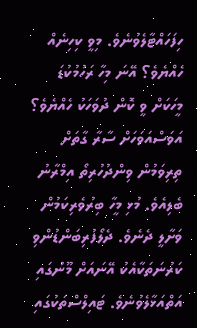ހިފަހައްޓާލެވުނެވެ. މިވީ ކިހިނެއް ހެއްޔެވެ؟ އޭނަ މިހާ ރަހުމުކުޑަ މީހަކަށް ވީ ކޮން ދުވަހަކު ހެއްޔެވެ؟
އަވަސްއަވަހަށް ސާރާ ގާތަށް ތިރިވަމުން ވިންދުހުރިތޯ އިމްރާނު ބެލިއެވެ. މުޅި މީހާ ބިރުވެރިކަމުން ވަށާލީ ދެނެވެ. ދެލޯފުރިބަންޑުންވި ކަރުނަތަކާއެކު އޭނައަށް މޫނުގައި އަތްއަޅާލެވުނެވެ. ޓައިލްސްތަކުގައި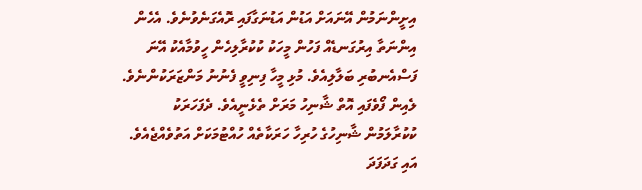އިށީންނަމުން އޭނައަށް އަޑުން އަޑުނަގާފައި ރޮއެގަނެވުނެވެ. އެހެން އިންނަތާ އިރުގަނޑެއް ފަހުން މީހަކު ކުކުރާލިހެން ހީވުމާއެކު އޭނަ ފަސްއެނބުރި ބަލާލިއެވެ. މުޅި މީހާ ފިނިވީ ފެނުނު މަންޒަރަކުންނެވެ. ލެއިން ފޯވެފައި އޮތް ޝާނިހު މަރަށް ތެޅެނީއެވެ. ދެފަހަރަކު ކުކުރާލަމުން ޝާނިހުގެ ހުރިހާ ހަރަކާތެއް ހުއްޓުމަކަށް އަތުވެއްޖެއެވެ.
އައި ގަދަފަދަ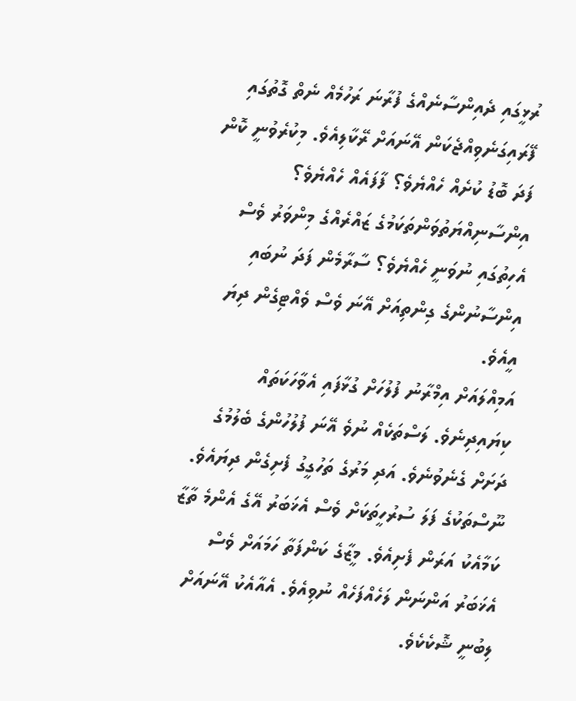ރުޅީގައި ދެއިންސާނެއްގެ ފުރާނަ ރަހުމެއް ނެތް ގޮތުގައި ފޭރައިގަނެވިއްޖެކަން އޭނައަށް ރޭކާލިއެވެ. މިކުރެވުނީ ކޮން ފަދަ ބޮޑު ކުށެއް ހެއްޔެވެ؟ ފާފައެއް ހެއްޔެވެ؟ އިންސާނިއްޔަތުވަންތަކަމުގެ ޒައްރެއްގެ މިންވަރު ވެސް އެހިތުގައި ނުވަނީ ހެއްޔެވެ؟ ސާރާމެން ފަދަ ނުބައި އިންސާނުންގެ ގިންތިއަށް އޭނަ ވެސް ވެއްޓިގެން ދިޔަ އީއެވެ.
އަމިއްލައަށް އިމްރާނު ފުލުހަށް ގުޅާފައި އެވާހަކަތައް ކިޔައިދިނެވެ. ލަސްތަކެއް ނުވެ އޭނަ ފުލުހުންގެ ބެލުމުގެ ދަށަށް ގެނެވުނެވެ. އަދި މަރުގެ ތަހުގީގު ފެށިގެން ދިޔައެވެ. ނޫސްތަކުގެ ފަލަ ސުރުހީތަކަށް ވެސް އެޚަބަރު އޭގެ އެންމެ ތާޒާ ކަމާއެކު އަރަން ފެށިއެވެ. މީޒާގެ ކަންފަތާ ހަމައަށް ވެސް އެޚަބަރު އަންނަން ލަހެއްފަހެއް ނުވިއެވެ. އެއާއެކު އޭނައަށް ލިބުނީ ޝޮކެކެވެ.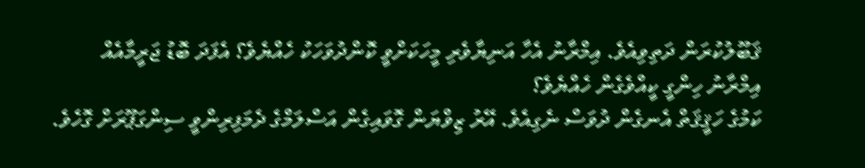ޤަބޫލުކުރަން ދަތިވިއެވެ. އިމްރާނު އެހާ އަނިޔާވެރި މީހަކަށްވީ ކޮންދުވަހަކު ހެއްޔެވެ؟ އެފަދަ ބޮޑު ޖަރީމާއެއް އިމްރާނު ހިންގީ ކީއްވެގެން ހެއްޔެވެ؟
ކަމުގެ ހަޤީޤަތް އެނގެން ދުވަސް ނެގިއެވެ. އޭރު ޒިވްޔަން ގޮވައިގެން އަސްލަމްގެ ދެމަފިރިންވީ ސިންގަޕޫރަށް ގޮހެވެ.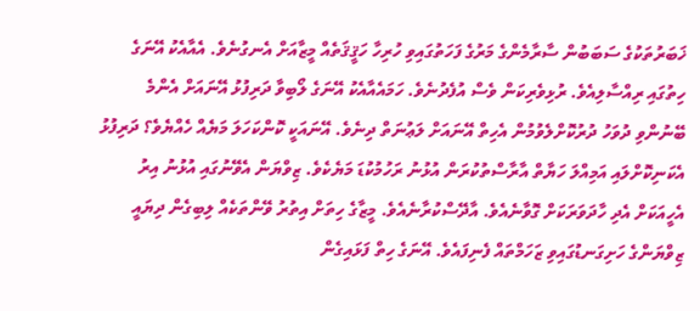ޚަބަރުތަކުގެ ސަބަބުން ސާރާމެންގެ މަރުގެ ފަހަތުގައިވި ހުރިހާ ހަޤީޤަތެއް މީޒާއަށް އެނގުނެވެ. އެއާއެކު އޭނަގެ ހިތުގައި ރިއްސާލިއެވެ. ރުޅިވެރިކަން ވެސް އުފެދުނެވެ. ހަމައެއާއެކު އޭނަގެ ލޯބިވާ ދަރިފުޅު އޭނައަށް އެންމެ ބޭނުންވި ދުވަހު ދުރުކޮށްލެވުމުން އެހިތް އޭނައަށް ލަޢުނަތް ދިނެވެ. އޭނައަކީ ކޮންކަހަލަ މަޔެއް ހެއްޔެވެ؟ ދަރިފުޅު އެކަނިކޮށްލައި އަމިއްލަ ހަޔާތް އާރާސްތުކުރަން އުޅުނު ރަހުމުކުޑަ މަޔެކެވެ. ޒިވްޔަން އެވޭނުގައި އުޅުނު އިރު އެހީއަކަށް އެދި ހާދަވަރަކަށް ގޮވާނެއެވެ. އާދޭސްކުރާނެއެވެ. މީޒާގެ ހިތަށް އިތުރު ވޭންތަކެއް ލިބިގެން ދިޔައީ ޒިވްޔަންގެ ހަށިގަނޑުގައިވި ޒަހަމްތައް ފެނިފައެވެ. އޭނަގެ ހިތް ފަޅައިގެން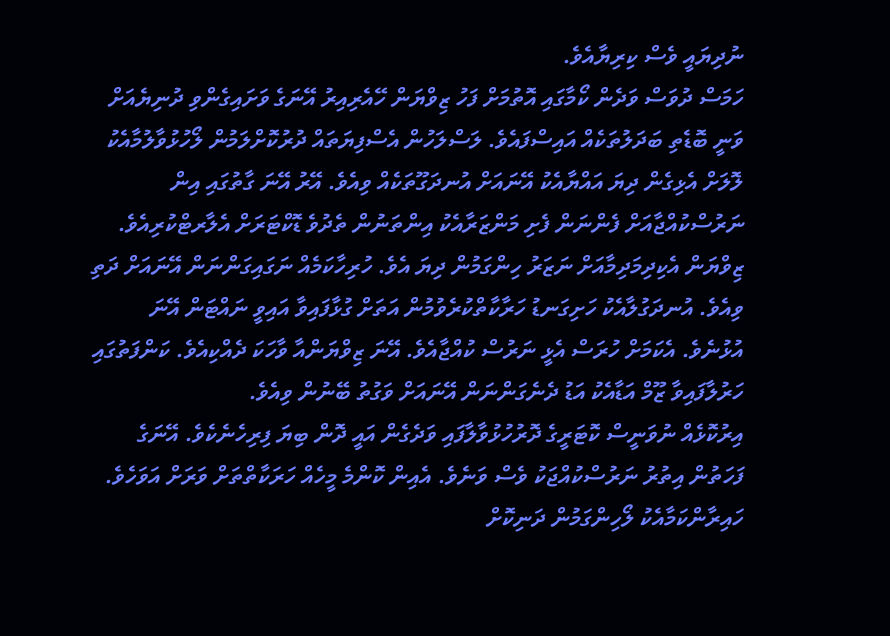ނުދިޔައީ ވެސް ކިރިޔާއެވެ.
ހަމަސް ދުވަސް ވަދެން ކޯމާގައި އޮތުމަށް ފަހު ޒިވްޔަން ހޭއެރިއިރު އޭނަގެ ވަށައިގެންވި ދުނިޔެއަށް ވަނީ ބޮޑެތި ބަދަލުތަކެއް އައިސްފައެވެ. ލަސްލަހުން އެސްފިޔަތައް ދުރުކޮށްލަމުން ލޯހުޅުވާލުމާއެކު ލޮލަށް އެޅިގެން ދިޔަ އައްޔާއެކު އޭނައަށް އުނދަގޫތަކެއް ވިއެވެ. އޭރު އޭނަ ގާތުގައި އިން ނަރުސްކުއްޖާއަށް ފެންނަން ފެށި މަންޒަރާއެކު އިންތަނުން ތެދުވެ ޑޮކްޓަރަށް އެލާރޓްކުރިއެވެ. ޒިވްޔަން އެކިދިމަދިމާއަށް ނަޒަރު ހިންގަމުން ދިޔަ އެވެ. ހުރިހާކަމެއް ނަގައިގަންނަން އޭނައަށް ދަތި ވިއެވެ. އުނދަގުލާއެކު ހަށިގަނޑު ހަރާކާތްކުރެވުމުން އަތަށް ގުޅާފައިވާ އައިވީ ނައްޓަން އޭނަ އުޅުނެވެ. އެކަމަށް ހުރަސް އެޅީ ނަރުސް ކުއްޖާއެވެ. އޭނަ ޒިވްޔަންއާ ވާހަކަ ދެއްކިއެވެ. ކަންފަތުގައި ހަރުލާފައިވާ ޒޫމް އަޑާއެކު އަޑު ދެނެގަންނަން އޭނައަށް ވަގުތު ބޭނުން ވިއެވެ.
އިރުކޮޅެއް ނުވަނީސް ކޮޓަރީގެ ދޮރުހުޅުވާލާފައި ވަދެގެން އައީ ދޮން ބިޔަ ފިރިހެނެކެވެ. އޭނަގެ ފަހަތުން އިތުރު ނަރުސްކުއްޖަކު ވެސް ވަނެވެ. އެއިން ކޮންމެ މީހެއް ހަރަކާތްތަށް ވަރަށް އަވަހެވެ.
ހައިރާންކަމާއެކު ލޯހިންގަމުން ދަނިކޮށް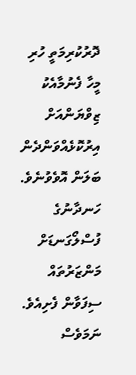ދޮރުކުރިމަތީ ހުރި މީހާ ފެނުމާއެކު ޒިވްޔަންއަށް އިރުކޮޅެއްވަންދެން ބަލަން އޮވެވުނެވެ. ހަނދާނުގެ ފުސްލޯގަނޑަށް މަންޒަރުތައް ސިފަވާން ފެށިއެވެ. ނަމަވެސް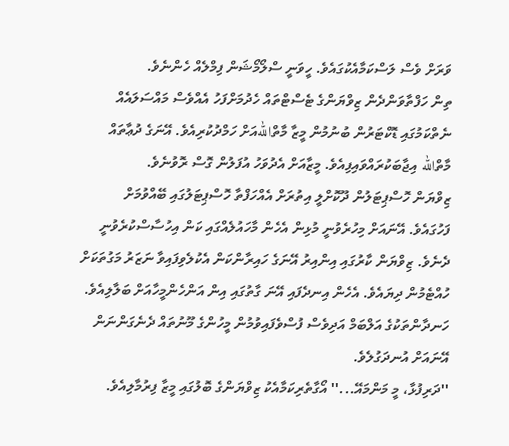ވަރަށް ވެސް ލަސްކަމާއެކުގައެވެ. ހީވަނީ ސްލޯމޯޝަން ފިމްލެއް ހެންނެވެ.
ތިން ހަފްތާވަންދެން ޒިވްޔަންގެ ޓެސްޓްތައް ހެދުމަށްފަހު އެއްވެސް މައްސަލައެއް ނެތްކަމުގައި ޑޮކްޓަރުން ބުނުމުން މީޒާ މާތްاللهއަށް ހަމްދުކުރިއެވެ. އޭނަގެ ދުޢާތައް މާތްالله އިޖާބަކުރައްވައިފިއެވެ. މީޒާއަށް އެދުވަހު އުފަލުން ގޮސް ރޮވުނެވެ.
ޒިވްޔަން ހޮސްޕިޓަލުން ދޫކޮށްލީ އިތުރަށް އެއްހަފްތާ ހޮސްޕިޓަލުގައި ބޭއްވުމަށް ފަހުގައެވެ. އޭނައަށް މިހުރެވުނީ މުޅިން އެހެން މާހައުލެއްގައި ކަން އިހުސާސްކުރެވުނީ ދެނެވެ. ޒިވްޔަން ކާރުގައި އިންއިރު އޭނަގެ ހައިރާންކަން އެކުލެވިފައިވާ ނަޒަރު މަގުތަކަށް ހުއްޓެމުން ދިޔައެވެ. އެހެން އިނދެފައި އޭނަ ގާތުގައި އިން އަންހެންމީހާއަށް ބަލާލިއެވެ. ހަނދާންތަކުގެ އަލްބަމް އަދިވެސް ފުސްވެފައިވުމުން މީހުންގެ މޫނުތައް ދެނެގަންނަން އޭނައަށް އުނދަގުލެވެ.
''ދަރިފުޅާ، މީ މަންމައޭ...'' އޯގާތެރިކަމާއެކު ޒިވްޔަންގެ ބޮލުގައި މީޒާ ފިރުމާލިއެވެ.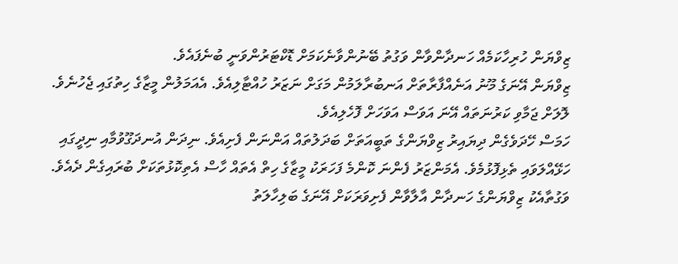ޒިވްޔަން ހުރިހާކަމެއް ހަނދާންވާން ވަގުތު ބޭނުންވާނެކަމަށް ޑޮކްޓަރުންވަނީ ބުނެފައެވެ.
ޒިވްޔަން އޭނަގެ މޫނު އަނެއްފާރާތަށް އަނބުރާލަމުން މަގަށް ނަޒަރު ހުއްޓާލިއެވެ. އެއަމަލުން މީޒާގެ ހިތުގައި ޖެހުނެވެ. ލޮލަށް ޖަމާވި ކަރުނަތައް އޭނަ އަވަސް އަވަހަށް ފޮހެލިއެވެ.
ހަމަސް ހޭދަވެގެން ދިޔައިރު ޒިވްޔަންގެ ތަބީއަތަށް ބަދަލުތައް އަންނަން ފެށިއެވެ. ނިދަން އުނދަގޫވުމާއި ނިދީގައި ހަޅޭއްލަވައި ތެޅިފޮޅުމެވެ. އެމަންޒަރު ފެންނަ ކޮންމެ ފަހަރަކު މީޒާގެ ހިތް އެތައް ހާސް އެތިކޮޅުތަކަށް ބުރައިގެން ދެއެވެ. ވަގުތާއެކު ޒިވްޔަންގެ ހަނދާން އާލާވާން ފެށިވަރަކަށް އޭނަގެ ބަލިހާލަތު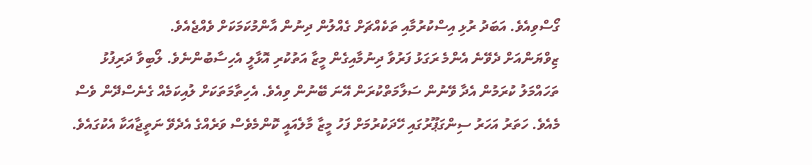ގޯސްވިއެވެ. އަބަދު ރުޅި އިސްކުރުމާއި ތަކެއްޗަށް ގެއްލުން ދިނުން އާންމުކަމަކަށް ވެއްޖެއެވެ.
ޒިވްޔަންއަށް ދެވޭނެ އެންމެ ރަގަޅު ފަރުވާ ދިނުމާއިގެން މީޒާ އަތުކުރި އޮޅާލީ އެހިސާބުންނެވެ. ލޯބިވާ ދަރިފުޅު ތަހައްމަލު ކުރަމުން އެދާ ވޭނުން ސަލާމަތްކުރަން އޭނަ ބޭނުން ވިއެވެ. އެހިތާމަތަކަށް ލުއިކަމެއް ގެނެސްދޭން ވެސް މެއެވެ. ހަތަރު އަހަރު ސިންގަޕޫރުގައި ހޭދަކުރުމަށް ފަހު މީޒާ މާލެއައީ ކޮންމެވެސް ވަރެއްގެ އެދެވޭ ނަތީޖާއަކާ އެކުގައެވެ.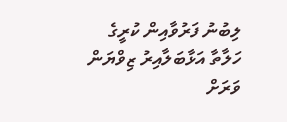ލިބުނު ފަރުވާއިން ކުރީގެ ހަލާތާ އަޅާބަލާއިރު ޒިވްޔަން ވަރަށް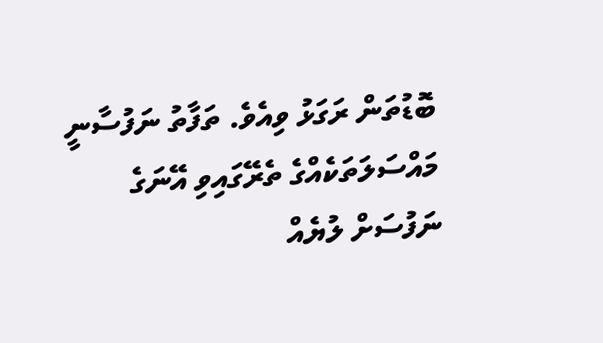ބޮޑުތަން ރަގަޅު ވިއެވެ. ތަފާތު ނަފުސާނީ މައްސަލަތަކެއްގެ ތެރޭގައިވި އޭނަގެ ނަފުސަށް ލުޔެއް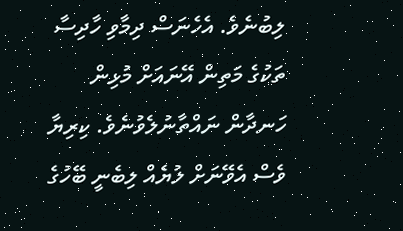ލިބުނެވެ. އެހެނަސް ދިމާވި ހާދިސާ ތަކުގެ މަތިން އޭނައަށް މުޅިން ހަނދާން ނައްތާނުލެވުނެވެ. ކިރިޔާ ވެސް އެވޭނަށް ލުޔެއް ލިބެނީ ބޭހުގެ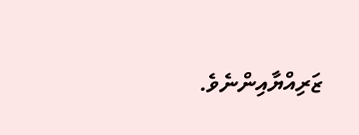ޒަރިއްޔާއިންނެވެ.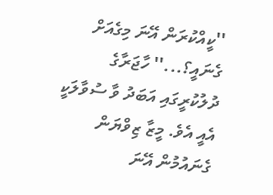''ކީއްކުރަން އޭނަ މިގެއަށް ގެނައީ؟...'' ހާޖަރާގެ ދުލުކުރީގައި އަބަދު ވާ ސުވާލަކީ އެއީ އެވެ. މީޒާ ޒިވްޔަން ގެނައުމުން އޭނަ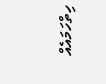ހިތްހަމައެއް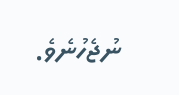ނުޖެހުނެވެ.